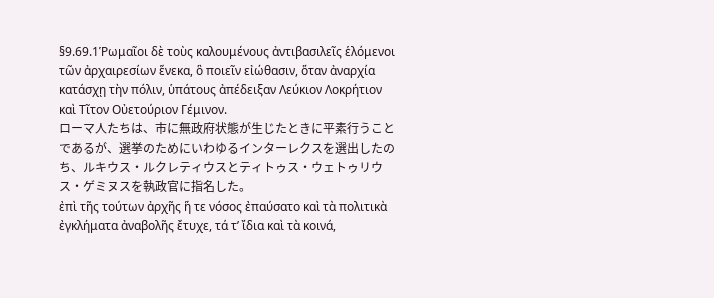§9.69.1Ῥωμαῖοι δὲ τοὺς καλουμένους ἀντιβασιλεῖς ἑλόμενοι τῶν ἀρχαιρεσίων ἕνεκα, ὃ ποιεῖν εἰώθασιν, ὅταν ἀναρχία κατάσχῃ τὴν πόλιν, ὑπάτους ἀπέδειξαν Λεύκιον Λοκρήτιον καὶ Τῖτον Οὐετούριον Γέμινον.
ローマ人たちは、市に無政府状態が生じたときに平素行うことであるが、選挙のためにいわゆるインターレクスを選出したのち、ルキウス・ルクレティウスとティトゥス・ウェトゥリウス・ゲミヌスを執政官に指名した。
ἐπὶ τῆς τούτων ἀρχῆς ἥ τε νόσος ἐπαύσατο καὶ τὰ πολιτικὰ ἐγκλήματα ἀναβολῆς ἔτυχε, τά τʼ ἴδια καὶ τὰ κοινά,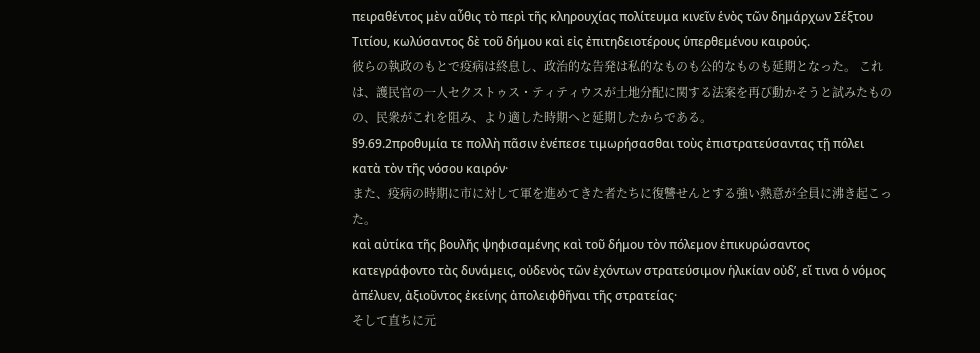πειραθέντος μὲν αὖθις τὸ περὶ τῆς κληρουχίας πολίτευμα κινεῖν ἑνὸς τῶν δημάρχων Σέξτου Τιτίου, κωλύσαντος δὲ τοῦ δήμου καὶ εἰς ἐπιτηδειοτέρους ὑπερθεμένου καιρούς.
彼らの執政のもとで疫病は終息し、政治的な告発は私的なものも公的なものも延期となった。 これは、護民官の一人セクストゥス・ティティウスが土地分配に関する法案を再び動かそうと試みたものの、民衆がこれを阻み、より適した時期へと延期したからである。
§9.69.2προθυμία τε πολλὴ πᾶσιν ἐνέπεσε τιμωρήσασθαι τοὺς ἐπιστρατεύσαντας τῇ πόλει κατὰ τὸν τῆς νόσου καιρόν·
また、疫病の時期に市に対して軍を進めてきた者たちに復讐せんとする強い熱意が全員に沸き起こった。
καὶ αὐτίκα τῆς βουλῆς ψηφισαμένης καὶ τοῦ δήμου τὸν πόλεμον ἐπικυρώσαντος κατεγράφοντο τὰς δυνάμεις, οὐδενὸς τῶν ἐχόντων στρατεύσιμον ἡλικίαν οὐδʼ, εἴ τινα ὁ νόμος ἀπέλυεν, ἀξιοῦντος ἐκείνης ἀπολειφθῆναι τῆς στρατείας·
そして直ちに元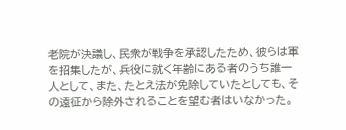老院が決議し、民衆が戦争を承認したため、彼らは軍を招集したが、兵役に就く年齢にある者のうち誰一人として、また、たとえ法が免除していたとしても、その遠征から除外されることを望む者はいなかった。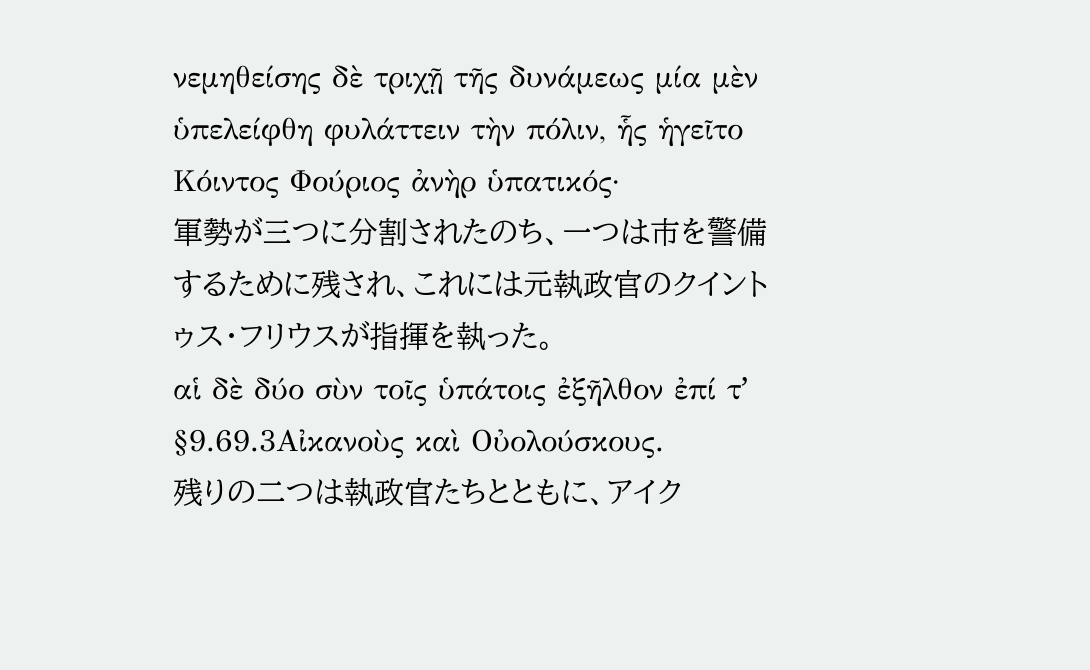νεμηθείσης δὲ τριχῇ τῆς δυνάμεως μία μὲν ὑπελείφθη φυλάττειν τὴν πόλιν, ἧς ἡγεῖτο Κόιντος Φούριος ἀνὴρ ὑπατικός·
軍勢が三つに分割されたのち、一つは市を警備するために残され、これには元執政官のクイントゥス・フリウスが指揮を執った。
αἱ δὲ δύο σὺν τοῖς ὑπάτοις ἐξῆλθον ἐπί τʼ §9.69.3Αἰκανοὺς καὶ Οὐολούσκους.
残りの二つは執政官たちとともに、アイク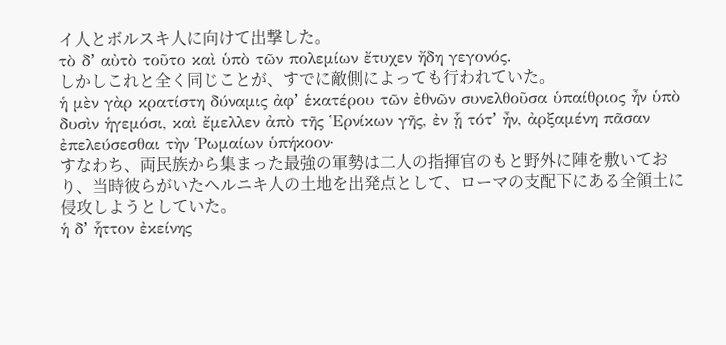イ人とボルスキ人に向けて出撃した。
τὸ δʼ αὐτὸ τοῦτο καὶ ὑπὸ τῶν πολεμίων ἔτυχεν ἤδη γεγονός.
しかしこれと全く同じことが、すでに敵側によっても行われていた。
ἡ μὲν γὰρ κρατίστη δύναμις ἀφʼ ἑκατέρου τῶν ἐθνῶν συνελθοῦσα ὑπαίθριος ἦν ὑπὸ δυσὶν ἡγεμόσι, καὶ ἔμελλεν ἀπὸ τῆς Ἑρνίκων γῆς, ἐν ᾗ τότʼ ἦν, ἀρξαμένη πᾶσαν ἐπελεύσεσθαι τὴν Ῥωμαίων ὑπήκοον·
すなわち、両民族から集まった最強の軍勢は二人の指揮官のもと野外に陣を敷いており、当時彼らがいたヘルニキ人の土地を出発点として、ローマの支配下にある全領土に侵攻しようとしていた。
ἡ δʼ ἧττον ἐκείνης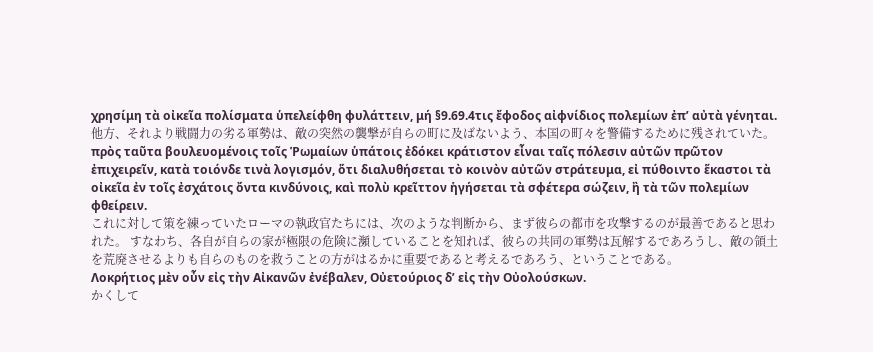χρησίμη τὰ οἰκεῖα πολίσματα ὑπελείφθη φυλάττειν, μή §9.69.4τις ἔφοδος αἰφνίδιος πολεμίων ἐπʼ αὐτὰ γένηται.
他方、それより戦闘力の劣る軍勢は、敵の突然の襲撃が自らの町に及ばないよう、本国の町々を警備するために残されていた。
πρὸς ταῦτα βουλευομένοις τοῖς Ῥωμαίων ὑπάτοις ἐδόκει κράτιστον εἶναι ταῖς πόλεσιν αὐτῶν πρῶτον ἐπιχειρεῖν, κατὰ τοιόνδε τινὰ λογισμόν, ὅτι διαλυθήσεται τὸ κοινὸν αὐτῶν στράτευμα, εἰ πύθοιντο ἕκαστοι τὰ οἰκεῖα ἐν τοῖς ἐσχάτοις ὄντα κινδύνοις, καὶ πολὺ κρεῖττον ἡγήσεται τὰ σφέτερα σώζειν, ἢ τὰ τῶν πολεμίων φθείρειν.
これに対して策を練っていたローマの執政官たちには、次のような判断から、まず彼らの都市を攻撃するのが最善であると思われた。 すなわち、各自が自らの家が極限の危険に瀕していることを知れば、彼らの共同の軍勢は瓦解するであろうし、敵の領土を荒廃させるよりも自らのものを救うことの方がはるかに重要であると考えるであろう、ということである。
Λοκρήτιος μὲν οὖν εἰς τὴν Αἰκανῶν ἐνέβαλεν, Οὐετούριος δʼ εἰς τὴν Οὐολούσκων.
かくして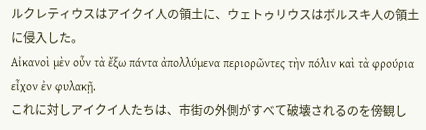ルクレティウスはアイクイ人の領土に、ウェトゥリウスはボルスキ人の領土に侵入した。
Αἰκανοὶ μὲν οὖν τὰ ἔξω πάντα ἀπολλύμενα περιορῶντες τὴν πόλιν καὶ τὰ φρούρια εἶχον ἐν φυλακῇ.
これに対しアイクイ人たちは、市街の外側がすべて破壊されるのを傍観し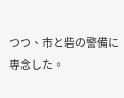つつ、市と砦の警備に専念した。